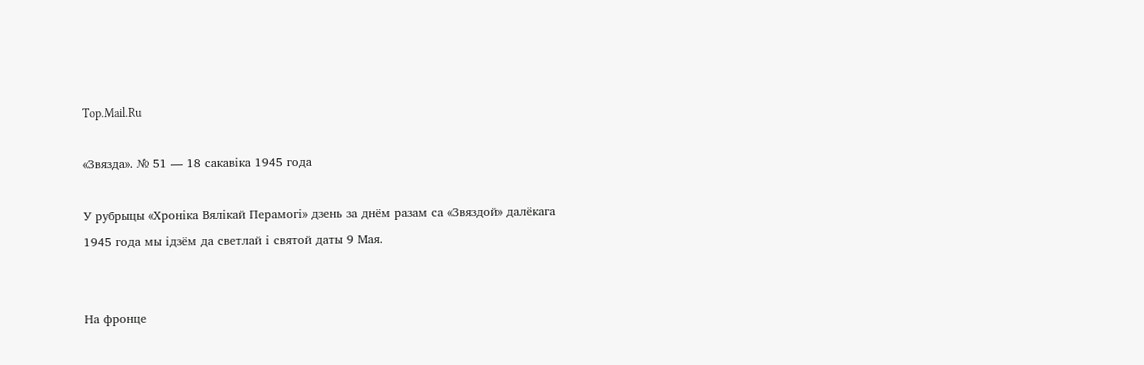Top.Mail.Ru

«Звязда». № 51 — 18 сакавіка 1945 года

У рубрыцы «Хроніка Вялікай Перамогі» дзень за днём разам са «Звяздой» далёкага 1945 года мы ідзём да светлай і святой даты 9 Мая.


На фронце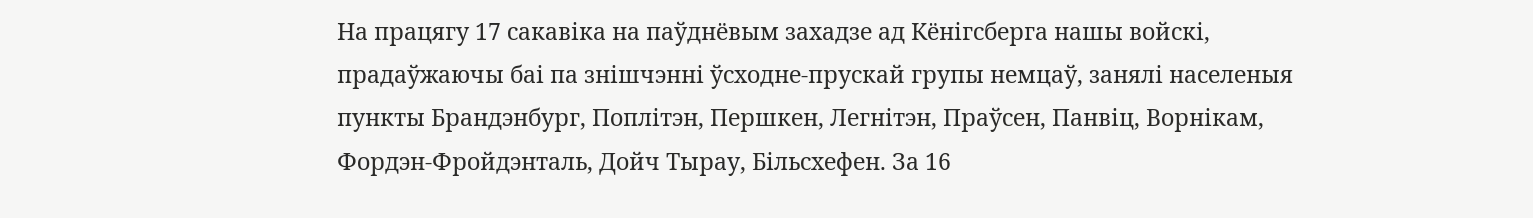На працягу 17 сакавіка на паўднёвым захадзе ад Кёнігсберга нашы войскі, прадаўжаючы баі па знішчэнні ўсходне-прускай групы немцаў, занялі населеныя пункты Брандэнбург, Поплітэн, Першкен, Легнітэн, Праўсен, Панвіц, Ворнікам, Фордэн-Фройдэнталь, Дойч Тырау, Більсхефен. За 16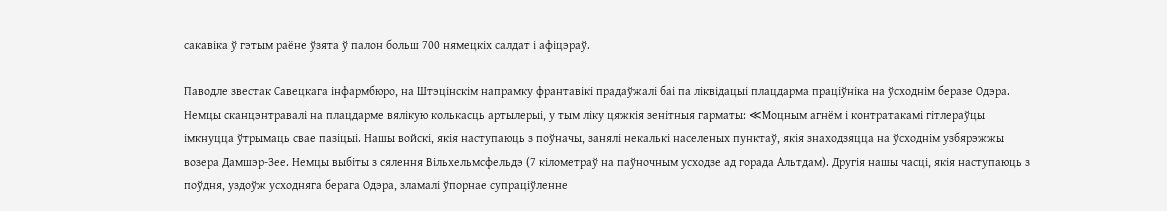сакавіка ў гэтым раёне ўзята ў палон больш 700 нямецкіх салдат і афіцэраў.

Паводле звестак Савецкага інфармбюро, на Штэцінскім напрамку франтавікі прадаўжалі баі па ліквідацыі плацдарма праціўніка на ўсходнім беразе Одэра. Немцы сканцэнтравалі на плацдарме вялікую колькасць артылерыі, у тым ліку цяжкія зенітныя гарматы: ≪Моцным агнём і контратакамі гітлераўцы імкнуцца ўтрымаць свае пазіцыі. Нашы войскі, якія наступаюць з поўначы, занялі некалькі населеных пунктаў, якія знаходзяцца на ўсходнім узбярэжжы возера Дамшэр-Зее. Немцы выбіты з сялення Вільхельмсфельдэ (7 кілометраў на паўночным усходзе ад горада Альтдам). Другія нашы часці, якія наступаюць з поўдня, уздоўж усходняга берага Одэра, зламалі ўпорнае супраціўленне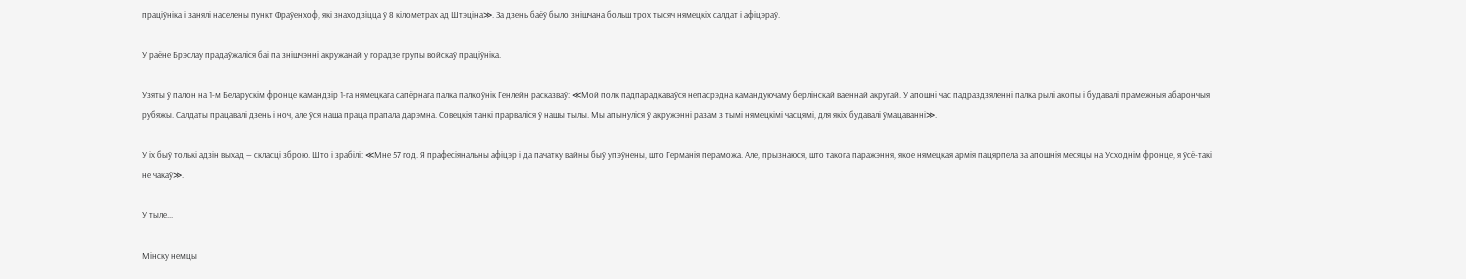праціўніка і занялі населены пункт Фраўенхоф, які знаходзіцца ў 8 кілометрах ад Штэціна≫. За дзень баёў было знішчана больш трох тысяч нямецкіх салдат і афіцэраў.

У раёне Брэслау прадаўжаліся баі па знішчэнні акружанай у горадзе групы войскаў праціўніка.

Узяты ў палон на 1-м Беларускім фронце камандзір 1-га нямецкага сапёрнага палка палкоўнік Генлейн расказваў: ≪Мой полк падпарадкаваўся непасрэдна камандуючаму берлінскай ваеннай акругай. У апошні час падраздзяленні палка рылі акопы і будавалі прамежныя абарончыя рубяжы. Салдаты працавалі дзень і ноч, але ўся наша праца прапала дарэмна. Совецкія танкі прарваліся ў нашы тылы. Мы апынуліся ў акружэнні разам з тымі нямецкімі часцямі, для якіх будавалі ўмацаванні≫.

У іх быў толькі адзін выхад — скласці зброю. Што і зрабілі: ≪Мне 57 год. Я прафесіянальны афіцэр і да пачатку вайны быў упэўнены, што Германія пераможа. Але, прызнаюся, што такога паражэння, якое нямецкая армія пацярпела за апошнія месяцы на Усходнім фронце, я ўсё-такі не чакаў≫.

У тыле...

Мінску немцы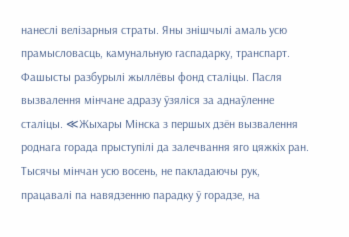нанеслі велізарныя страты. Яны знішчылі амаль усю прамысловасць, камунальную гаспадарку, транспарт. Фашысты разбурылі жыллёвы фонд сталіцы. Пасля вызвалення мінчане адразу ўзяліся за аднаўленне сталіцы. ≪Жыхары Мінска з першых дзён вызвалення роднага горада прыступілі да залечвання яго цяжкіх ран. Тысячы мінчан усю восень, не пакладаючы рук, працавалі па навядзенню парадку ў горадзе, на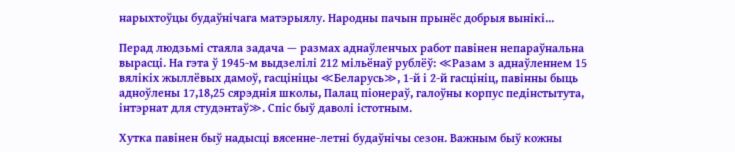нарыхтоўцы будаўнічага матэрыялу. Народны пачын прынёс добрыя вынікі...

Перад людзьмі стаяла задача — размах аднаўленчых работ павінен непараўнальна вырасці. На гэта ў 1945-м выдзелілі 212 мільёнаў рублёў: ≪Разам з аднаўленнем 15 вялікіх жыллёвых дамоў, гасцініцы ≪Беларусь≫, 1-й і 2-й гасцініц, павінны быць адноўлены 17,18,25 сярэднія школы, Палац піонераў, галоўны корпус педінстытута, інтэрнат для студэнтаў≫. Спіс быў даволі істотным.

Хутка павінен быў надысці вясенне-летні будаўнічы сезон. Важным быў кожны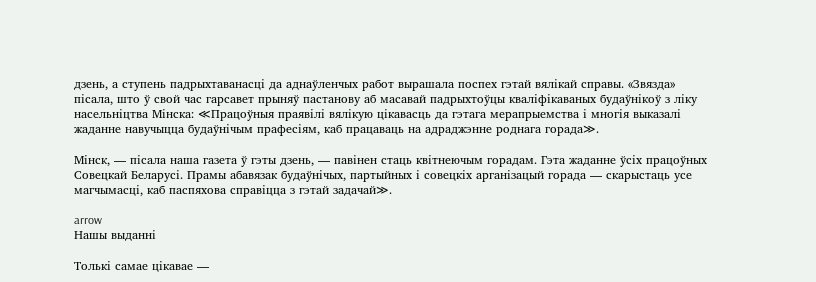дзень, а ступень падрыхтаванасці да аднаўленчых работ вырашала поспех гэтай вялікай справы. «Звязда» пісала, што ў свой час гарсавет прыняў пастанову аб масавай падрыхтоўцы кваліфікаваных будаўнікоў з ліку насельніцтва Мінска: ≪Працоўныя праявілі вялікую цікавасць да гэтага мерапрыемства і многія выказалі жаданне навучыцца будаўнічым прафесіям, каб працаваць на адраджэнне роднага горада≫.

Мінск, — пісала наша газета ў гэты дзень, — павінен стаць квітнеючым горадам. Гэта жаданне ўсіх працоўных Совецкай Беларусі. Прамы абавязак будаўнічых, партыйных і совецкіх арганізацый горада — скарыстаць усе магчымасці, каб паспяхова справіцца з гэтай задачай≫.

arrow
Нашы выданні

Толькі самае цікавае —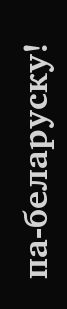па-беларуску!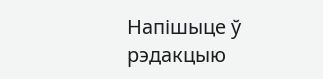Напішыце ў рэдакцыю